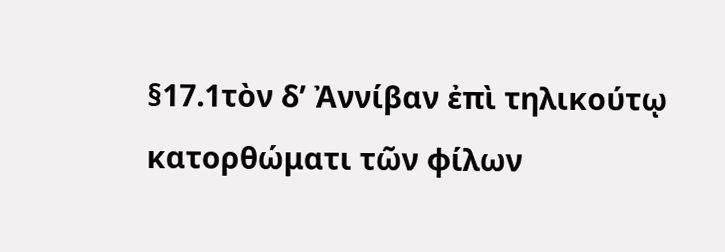§17.1τὸν δʼ Ἀννίβαν ἐπὶ τηλικούτῳ κατορθώματι τῶν φίλων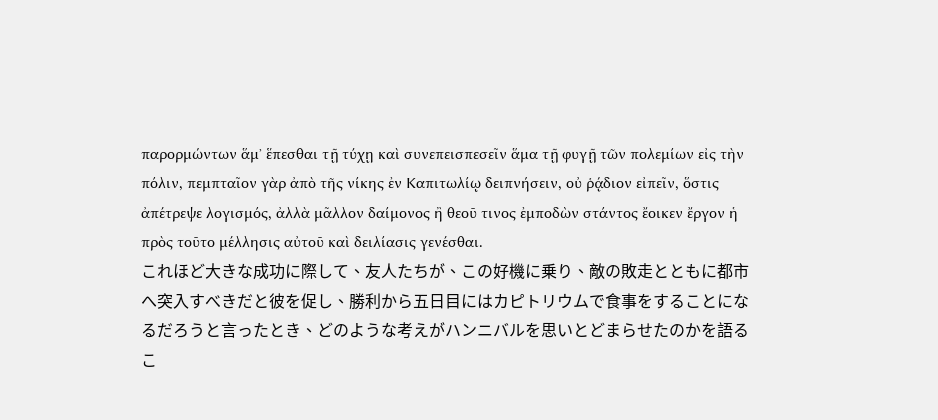παρορμώντων ἅμʼ ἕπεσθαι τῇ τύχῃ καὶ συνεπεισπεσεῖν ἅμα τῇ φυγῇ τῶν πολεμίων εἰς τὴν πόλιν, πεμπταῖον γὰρ ἀπὸ τῆς νίκης ἐν Καπιτωλίῳ δειπνήσειν, οὐ ῥᾴδιον εἰπεῖν, ὅστις ἀπέτρεψε λογισμός, ἀλλὰ μᾶλλον δαίμονος ἢ θεοῦ τινος ἐμποδὼν στάντος ἔοικεν ἔργον ἡ πρὸς τοῦτο μέλλησις αὐτοῦ καὶ δειλίασις γενέσθαι.
これほど大きな成功に際して、友人たちが、この好機に乗り、敵の敗走とともに都市へ突入すべきだと彼を促し、勝利から五日目にはカピトリウムで食事をすることになるだろうと言ったとき、どのような考えがハンニバルを思いとどまらせたのかを語るこ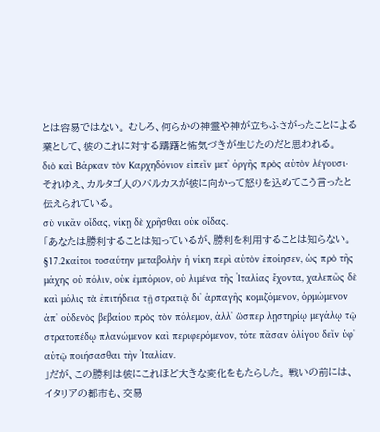とは容易ではない。 むしろ、何らかの神霊や神が立ちふさがったことによる業として、彼のこれに対する躊躇と怖気づきが生じたのだと思われる。
διὸ καὶ Βάρκαν τὸν Καρχηδόνιον εἰπεῖν μετʼ ὀργῆς πρὸς αὐτὸν λέγουσι·
それゆえ、カルタゴ人のバルカスが彼に向かって怒りを込めてこう言ったと伝えられている。
σὺ νικᾶν οἶδας, νίκῃ δὲ χρῆσθαι οὐκ οἶδας.
「あなたは勝利することは知っているが、勝利を利用することは知らない。
§17.2καίτοι τοσαύτην μεταβολὴν ἡ νίκη περὶ αὐτὸν ἐποίησεν, ὡς πρὸ τῆς μάχης οὐ πόλιν, οὐκ ἐμπόριον, οὐ λιμένα τῆς Ἰταλίας ἔχοντα, χαλεπῶς δὲ καὶ μόλις τὰ ἐπιτήδεια τῇ στρατιᾷ διʼ ἁρπαγῆς κομιζόμενον, ὁρμώμενον ἀπʼ οὐδενὸς βεβαίου πρὸς τὸν πόλεμον, ἀλλʼ ὥσπερ λῃστηρίῳ μεγάλῳ τῷ στρατοπέδῳ πλανώμενον καὶ περιφερόμενον, τότε πᾶσαν ὀλίγου δεῖν ὑφʼ αὑτῷ ποιήσασθαι τὴν Ἰταλίαν.
」だが、この勝利は彼にこれほど大きな変化をもたらした。 戦いの前には、イタリアの都市も、交易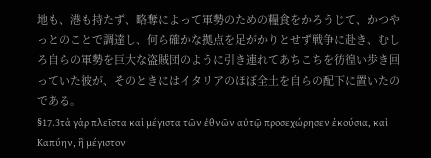地も、港も持たず、略奪によって軍勢のための糧食をかろうじて、かつやっとのことで調達し、何ら確かな拠点を足がかりとせず戦争に赴き、むしろ自らの軍勢を巨大な盗賊団のように引き連れてあちこちを彷徨い歩き回っていた彼が、そのときにはイタリアのほぼ全土を自らの配下に置いたのである。
§17.3τὰ γὰρ πλεῖστα καὶ μέγιστα τῶν ἐθνῶν αὐτῷ προσεχώρησεν ἑκούσια, καὶ Καπύην, ἣ μέγιστον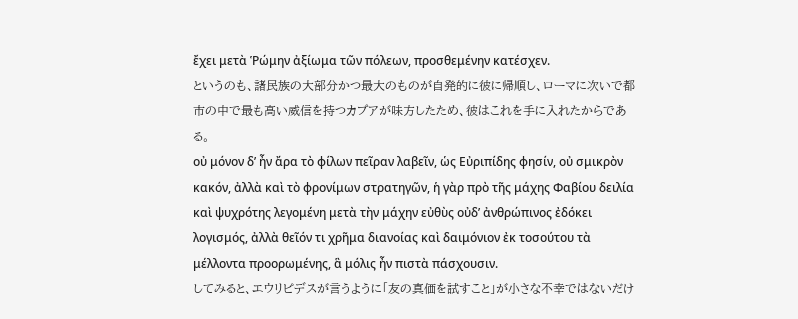ἔχει μετὰ Ῥώμην ἀξίωμα τῶν πόλεων, προσθεμένην κατέσχεν.
というのも、諸民族の大部分かつ最大のものが自発的に彼に帰順し、ローマに次いで都市の中で最も高い威信を持つカプアが味方したため、彼はこれを手に入れたからである。
οὐ μόνον δʼ ἦν ἄρα τὸ φίλων πεῖραν λαβεῖν, ὡς Εὐριπίδης φησίν, οὐ σμικρὸν κακόν, ἀλλὰ καὶ τὸ φρονίμων στρατηγῶν, ἡ γὰρ πρὸ τῆς μάχης Φαβίου δειλία καὶ ψυχρότης λεγομένη μετὰ τὴν μάχην εὐθὺς οὐδʼ ἀνθρώπινος ἐδόκει λογισμός, ἀλλὰ θεῖόν τι χρῆμα διανοίας καὶ δαιμόνιον ἐκ τοσούτου τὰ μέλλοντα προορωμένης, ἃ μόλις ἦν πιστὰ πάσχουσιν.
してみると、エウリピデスが言うように「友の真価を試すこと」が小さな不幸ではないだけ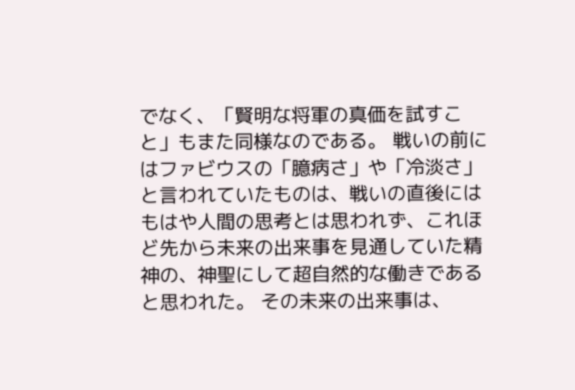でなく、「賢明な将軍の真価を試すこと」もまた同様なのである。 戦いの前にはファビウスの「臆病さ」や「冷淡さ」と言われていたものは、戦いの直後にはもはや人間の思考とは思われず、これほど先から未来の出来事を見通していた精神の、神聖にして超自然的な働きであると思われた。 その未来の出来事は、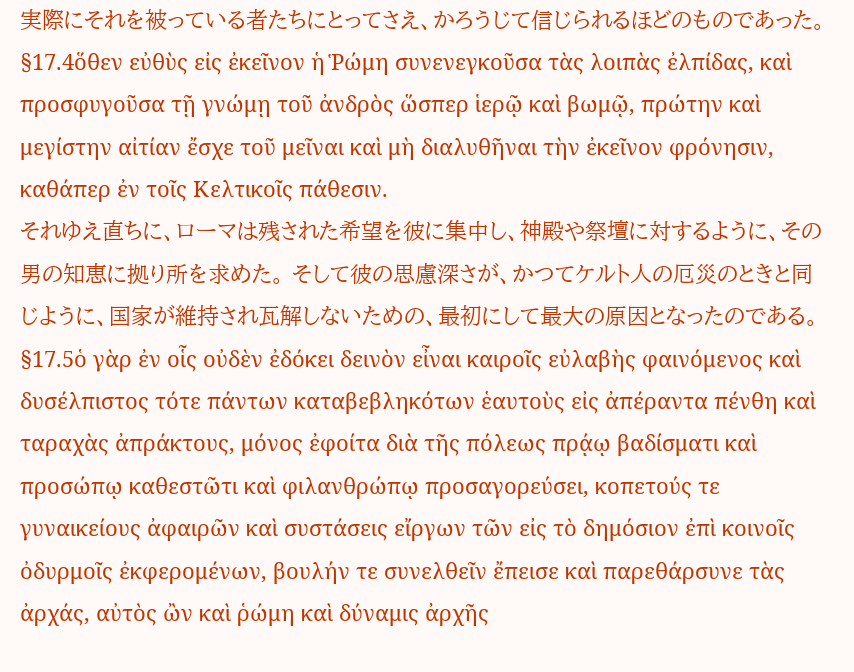実際にそれを被っている者たちにとってさえ、かろうじて信じられるほどのものであった。
§17.4ὅθεν εὐθὺς εἰς ἐκεῖνον ἡ Ῥώμη συνενεγκοῦσα τὰς λοιπὰς ἐλπίδας, καὶ προσφυγοῦσα τῇ γνώμῃ τοῦ ἀνδρὸς ὥσπερ ἱερῷ καὶ βωμῷ, πρώτην καὶ μεγίστην αἰτίαν ἔσχε τοῦ μεῖναι καὶ μὴ διαλυθῆναι τὴν ἐκεῖνον φρόνησιν, καθάπερ ἐν τοῖς Κελτικοῖς πάθεσιν.
それゆえ直ちに、ローマは残された希望を彼に集中し、神殿や祭壇に対するように、その男の知恵に拠り所を求めた。 そして彼の思慮深さが、かつてケルト人の厄災のときと同じように、国家が維持され瓦解しないための、最初にして最大の原因となったのである。
§17.5ὁ γὰρ ἐν οἷς οὐδὲν ἐδόκει δεινὸν εἶναι καιροῖς εὐλαβὴς φαινόμενος καὶ δυσέλπιστος τότε πάντων καταβεβληκότων ἑαυτοὺς εἰς ἀπέραντα πένθη καὶ ταραχὰς ἀπράκτους, μόνος ἐφοίτα διὰ τῆς πόλεως πρᾴῳ βαδίσματι καὶ προσώπῳ καθεστῶτι καὶ φιλανθρώπῳ προσαγορεύσει, κοπετούς τε γυναικείους ἀφαιρῶν καὶ συστάσεις εἴργων τῶν εἰς τὸ δημόσιον ἐπὶ κοινοῖς ὀδυρμοῖς ἐκφερομένων, βουλήν τε συνελθεῖν ἔπεισε καὶ παρεθάρσυνε τὰς ἀρχάς, αὐτὸς ὢν καὶ ῥώμη καὶ δύναμις ἀρχῆς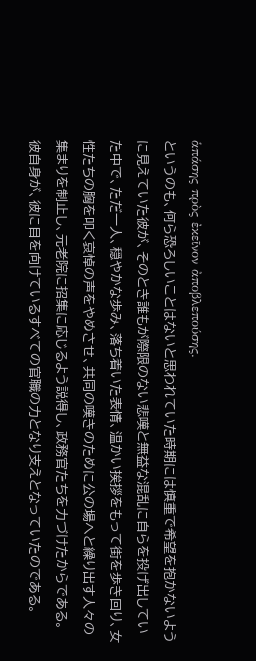ἁπάσης πρὸς ἐκεῖνον ἀποβλεπούσης.
というのも、何ら恐ろしいことはないと思われていた時期には慎重で希望を抱かないように見えていた彼が、そのとき誰もが際限のない悲嘆と無益な混乱に自らを投げ出していた中で、ただ一人、穏やかな歩み、落ち着いた表情、温かい挨拶をもって街を歩き回り、女性たちの胸を叩く哀悼の声をやめさせ、共同の嘆きのために公の場へと繰り出す人々の集まりを制止し、元老院に招集に応じるよう説得し、政務官たちを力づけたからである。 彼自身が、彼に目を向けているすべての官職の力となり支えとなっていたのである。